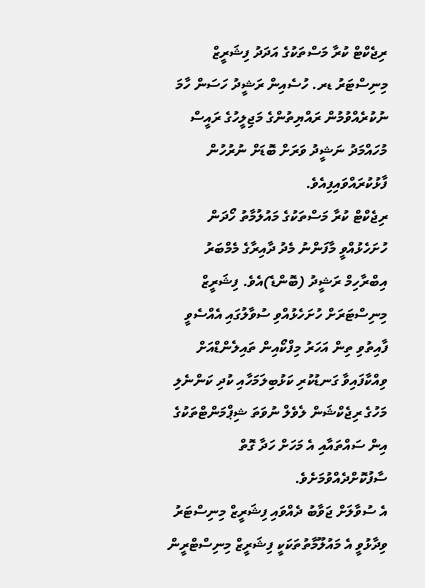ރިޖެކްޓް ކުރާ މަސްތަކުގެ އަދަދު ފިޝަރީޒް މިނިސްޓަރު ޑރ. ހުސެއިން ރަޝީދު ހަސަން ހާމަ ނުކުރެއްވުމުން ރައްޔިތުންގެ މަޖިލީހުގެ ރައީސް މުހައްމަދު ނަޝީދު ވަރަށް ބޮޑަށް ނުރުހުން ފާޅުކުރައްވައިފިއެވެ.
ރިޖެކްޓް ކުރާ މަސްތަކުގެ މައުލުމާތު ހޯދަން ހުށަހެޅުއްވީ މާފަންނު މެދު ދާއިރާގެ މެމްބަރު އިބްރާހިމް ރަޝީދު (ބޮންޑެ)އެވެ. ފިޝަރީޒް މިނިސްޓަރަށް ހުށަހެޅުއްވި ސުވާލުގައި އެއްސެވީ ފާއިތުވި ތިން އަހަރު މިފްކޯއިން ތައިލެންޑްއަށް ވިއްކާފައިވާ ގަނޑުކުރި ކަޅުބިލަމަހާއި ކުދި ކަންނެލި މަހުގެ ރިޖެކްޝަން ލެވެލް ނުވަތަ ޝިޕްމަންޓްތަކުގެ އިން ސައްތައާއި އެ މަހަށް ހަދާ ގޮތް ސާފުކޮށްދެއްވުމަށެވެ.
އެ ސުވާލަށް ޖަވާބު ދެއްވައި ފިޝަރީޒް މިނިސްޓަރު ވިދާޅުވީ އެ މައުލޫމާތުތަކަކީ ފިޝަރީޒް މިނިސްޓްރީން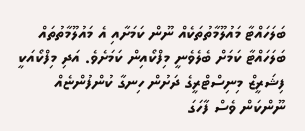ބަލަހައްޓާ މައުލޫމާތުތަކެއް ނޫން ކަމަށާއި އެ މައުލޫމާތުތައް ބަލަހައްޓާ ކަމަށް ބެލެވެނީ މިފްކޯއިން ކަމަށެވެ. އަދި މިފްކޯއަކީ ފިޝަރީޒް މިނިސްޓްރީގެ ދަށުން ހިނގާ ކުންފުންޏެއް ނޫންކަން ވެސް ފާހަގަ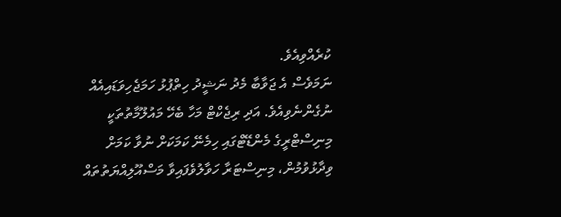ކުރެއްވިއެވެ.
ނަމަވެސް އެ ޖަވާބާ މެދު ނަޝީދު ހިތްޕުޅު ހަމަޖެހިވަޑައިއެއް ނުގެންނެވިއެވެ. އަދި ރިޖެކްޓް މަހާ ބެހޭ މައުލޫމާތުތަކީ މިނިސްޓްރީގެ މެންޑޭޓްގައި ހިމެނޭ ކަމަކަށް ނުވާ ކަމަށް ވިދާޅުވުމުން، މިނިސްޓަރާ ހަވާލުވެފައިވާ މަސްއޫލިއްޔަތުތައް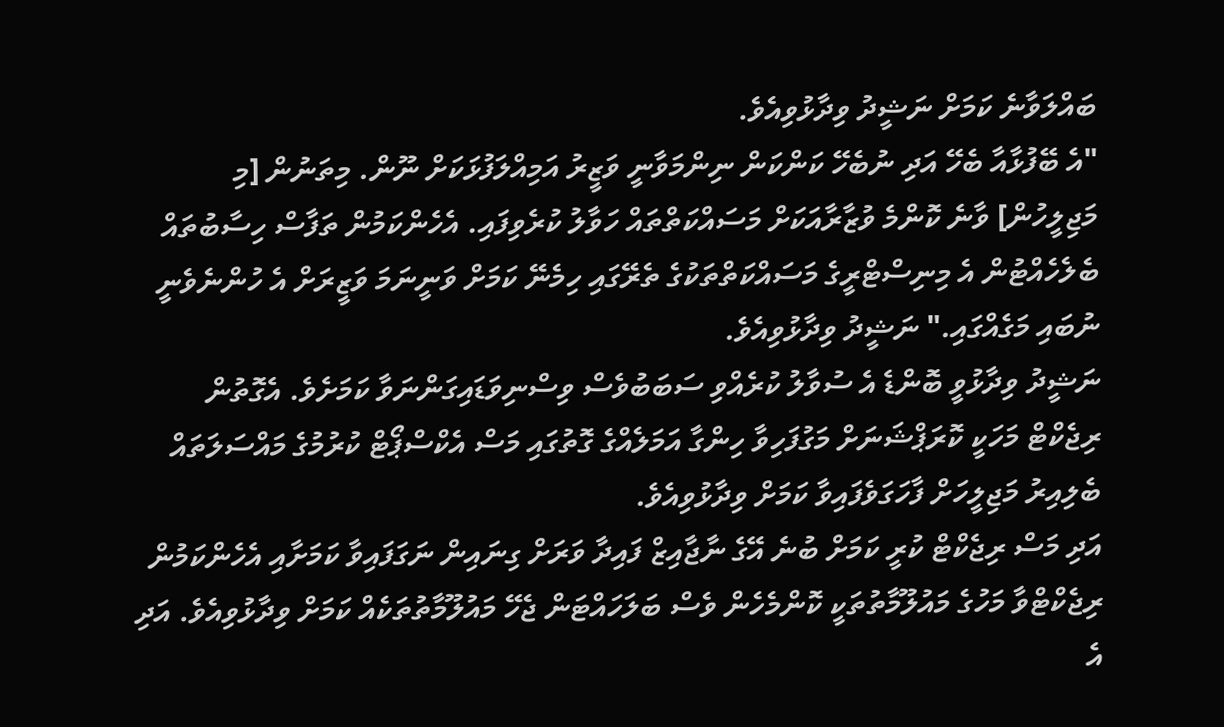ބައްލަވާނެ ކަމަށް ނަޝީދު ވިދާޅުވިއެވެ.
"އެ ބޭފުޅާއާ ބެހޭ އަދި ނުބެހޭ ކަންކަން ނިންމަވާނީ ވަޒީރު އަމިއްލަފުޅަކަށް ނޫން. މިތަނުން [މި މަޖިލީހުން] ވާނެ ކޮންމެ ވުޒާރާއަކަށް މަސައްކަތްތައް ހަވާލު ކުރެވިފައި. އެހެންކަމުން ތަފާސް ހިސާބުތައް ބެލެހެއްޓުން އެ މިނިސްޓްރީގެ މަސައްކަތްތަކުގެ ތެރޭގައި ހިމެނޭ ކަމަށް ވަނީނަމަ ވަޒީރަށް އެ ހުންނެވެނީ ނުބައި މަގެއްގައި." ނަޝީދު ވިދާޅުވިއެވެ.
ނަޝީދު ވިދާޅުވީ ބޮންޑެ އެ ސުވާލު ކުރެއްވި ސަބަބުވެސް ވިސްނިވަޑައިގަންނަވާ ކަމަށެވެ. އެގޮތުން ރިޖެކްޓް މަހަކީ ކޮރަޕްޝަނަށް މަގުފަހިވާ ހިންގާ އަމަލެއްގެ ގޮތުގައި މަސް އެކްސްޕޯޓް ކުރުމުގެ މައްސަލަތައް ބެލިއިރު މަޖިލީހަށް ފާހަގަވެފައިވާ ކަމަށް ވިދާޅުވިއެވެ.
އަދި މަސް ރިޖެކްޓް ކުރީ ކަމަށް ބުނެ އޭގެ ނާޖާއިޒް ފައިދާ ވަރަށް ގިނައިން ނަގަފައިވާ ކަމަށާއި އެހެންކަމުން ރިޖެކްޓްވާ މަހުގެ މައުލޫމާތުތަކީ ކޮންމެހެން ވެސް ބަލަހައްޓަން ޖެހޭ މައުލޫމާތުތަކެއް ކަމަށް ވިދާޅުވިއެވެ. އަދި އެ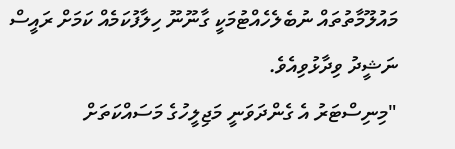މައުލޫމާތުތައް ނުބެލެހެއްޓުމަކީ ގާނޫނޫ ހިލާފުކަމެއް ކަމަށް ރައީސް ނަޝީދު ވިދާޅުވިއެވެ.
"މިނިސްޓަރު އެ ގެންދަވަނީ މަޖިލީހުގެ މަސައްކަތަށް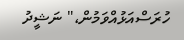ހުރަސްއަޅުއްވަމުން،" ނަޝީދު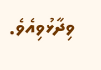ވިދާޅުވިއެވެ.